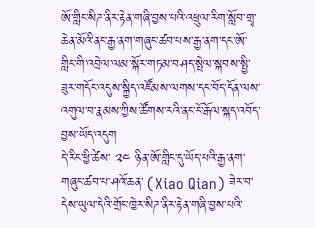ཨོ་གླིང་སིཌ་ནིར་རྟེན་གཞི་བྱས་པའི་འཕྲུལ་རིག་སློབ་གྲྭ་ཆེན་མོའི་ནང་རྒྱ་ནག་གཞུང་ཚབ་པས་རྒྱ་ནག་དང་ཨོ་གླིང་གི་འབྲེལ་ལམ་སྐོར་གཏམ་བཤད་སྤེལ་སྐབས་སྤྱི་ཟུར་གདོང་འདུས་སྐྱིད་འཛོམས་ལགས་དང་བོད་དོན་ལས་འགུལ་བ་རྣམས་ཀྱིས་ཚོགས་རའི་ནང་ངོ་རྒོལ་སྐད་འབོད་བྱས་ཡོད་འདུག
དེ་རིང་ཕྱི་ཚེས་ ༢༤ ཉིན་ཨོ་གླིང་དུ་ཡོད་པའི་རྒྱ་ནག་གཞུང་ཚབ་པ་ཤའོ་ཆན་ (Xiao Qian) ཟེར་བ་དེས་ཡུལ་དེའི་གྲོང་ཁྱེར་སིཌ་ནིར་རྟེན་གཞི་བྱས་པའི་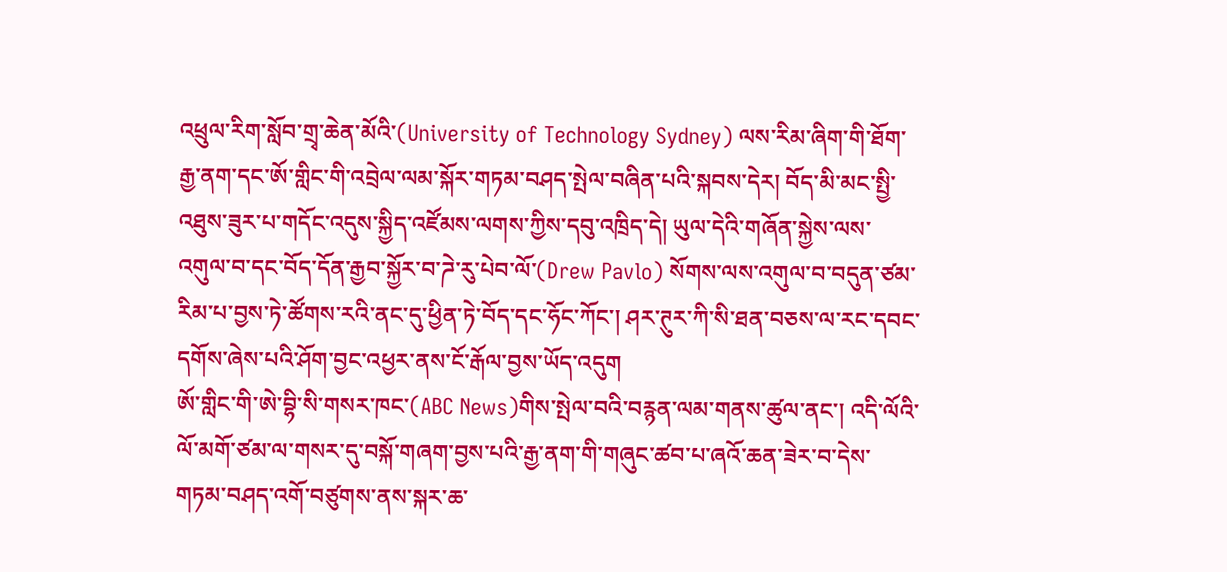འཕྲུལ་རིག་སློབ་གྲྭ་ཆེན་མོའི་(University of Technology Sydney) ལས་རིམ་ཞིག་གི་ཐོག་རྒྱ་ནག་དང་ཨོ་གླིང་གི་འབྲེལ་ལམ་སྐོར་གཏམ་བཤད་སྤེལ་བཞིན་པའི་སྐབས་དེར། བོད་མི་མང་སྤྱི་འཐུས་ཟུར་པ་གདོང་འདུས་སྐྱིད་འཛོམས་ལགས་ཀྱིས་དབུ་འཁྲིད་དེ། ཡུལ་དེའི་གཞོན་སྐྱེས་ལས་འགུལ་བ་དང་བོད་དོན་རྒྱབ་སྐྱོར་བ་ཌེ་རུ་པེབ་ལོ་(Drew Pavlo) སོགས་ལས་འགུལ་བ་བདུན་ཙམ་རིམ་པ་བྱས་ཏེ་ཚོགས་རའི་ནང་དུ་ཕྱིན་ཏེ་བོད་དང་ཧོང་ཀོང་། ཤར་ཊུར་ཀི་སི་ཐན་བཅས་ལ་རང་དབང་དགོས་ཞེས་པའི་ཤོག་བྱང་འཕྱར་ནས་ངོ་རྒོལ་བྱས་ཡོད་འདུག
ཨོ་གླིང་གི་ཨེ་བྷི་སི་གསར་ཁང་(ABC News)གིས་སྤེལ་བའི་བརྙན་ལམ་གནས་ཚུལ་ནང་། འདི་ལོའི་ལོ་མགོ་ཙམ་ལ་གསར་དུ་བསྐོ་གཞག་བྱས་པའི་རྒྱ་ནག་གི་གཞུང་ཚབ་པ་ཞའོ་ཆན་ཟེར་བ་དེས་གཏམ་བཤད་འགོ་བཙུགས་ནས་སྐར་ཆ་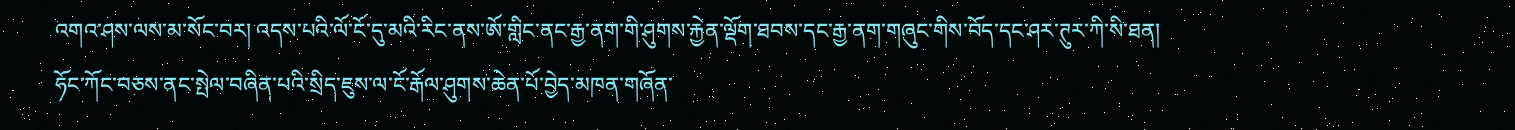འགའ་ཤས་ལས་མ་སོང་བར། འདས་པའི་ལོ་ངོ་དུ་མའི་རིང་ནས་ཨོ་གླིང་ནང་རྒྱ་ནག་གི་ཤུགས་རྐྱེན་ལྡོག་ཐབས་དང་རྒྱ་ནག་གཞུང་གིས་བོད་དང་ཤར་ཊུར་ཀི་སི་ཐན། ཧོང་ཀོང་བཅས་ནང་སྤེལ་བཞིན་པའི་སྲིད་ཇུས་ལ་ངོ་རྒོལ་ཤུགས་ཆེན་པོ་བྱེད་མཁན་གཞོན་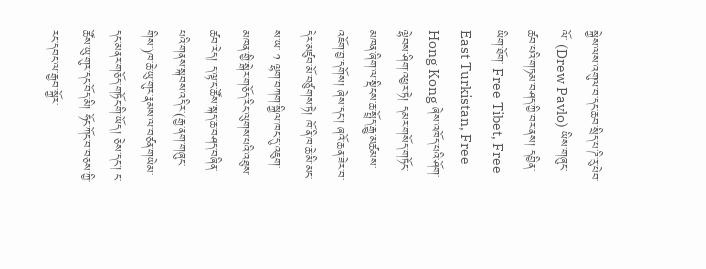སྐྱེས་ལས་འགུལ་བ་དང་ཆབ་སྲིད་པ་ཌི་རུ་པེབ་ལོ་ (Drew Pavlo) ཡིས་གཞུང་ཚབ་པའི་གཏམ་བཤད་ཀྱི་བར་ནས། དབྱིན་ཡིག་ཐོག་ Free Tibet, Free East Turkistan, Free Hong Kong ཞེས་འཁོད་པའི་ཤོག་ལྷེབས་ཤིག་འཕྱར་ཏེ། དམར་གསོད་གཏོང་མཁན་ཞིག་ལ་སྡིངས་ཆ་སྤྲོད་རྒྱུ་མཚམས་འཇོག་བྱ་དགོས། ཞེས་དང་། ཞའོ་ཆན་ཟེར་བ་དེར་མཛུབ་མོ་བཙུགས་ཏེ། ཁོ་ནི་ཁ་ཆེ་མི་མང་ས་ཡ་ ༡ ལྷག་བཀག་སྐྱིལ་ཁང་དུ་འཇུག་མཁན་གྱི་སྒེར་གཅོད་རིང་ལུགས་པའི་འཐུས་ཚབ་རེད། ད་ལྟ་ང་ཚོས་སྐད་ཆ་བཤད་བཞིན་པའི་གནས་སྐབས་འདིར་(རྒྱ་ནག་གཞུང་གིས་)ཁ་ཆེ་ཡུ་གུར་རྣམས་ལ་བཙན་གཡེམ་དང་མནར་གཅོད་གཏོང་གི་ཡོད། ཅེས་དང་། ང་ཚོས་ཡུ་གུར་དང་བོད་མི། ཧོང་ཀོང་བ་བཅས་ཀྱི་རང་དབང་ལ་རྒྱབ་སྐྱོར་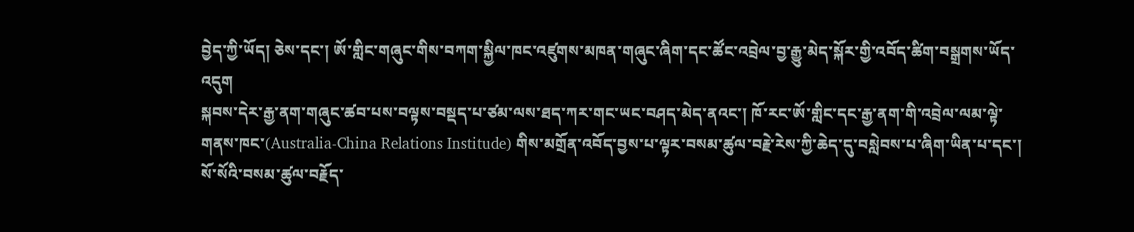བྱེད་ཀྱི་ཡོད། ཅེས་དང་། ཨོ་གླིང་གཞུང་གིས་བཀག་སྐྱིལ་ཁང་འཛུགས་མཁན་གཞུང་ཞིག་དང་ཚོང་འབྲེལ་བྱ་རྒྱུ་མེད་སྐོར་གྱི་འབོད་ཚིག་བསྒྲགས་ཡོད་འདུག
སྐབས་དེར་རྒྱ་ནག་གཞུང་ཚབ་པས་བལྟས་བསྡད་པ་ཙམ་ལས་ཐད་ཀར་གང་ཡང་བཤད་མེད་ནའང་། ཁོ་རང་ཨོ་གླིང་དང་རྒྱ་ནག་གི་འབྲེལ་ལམ་ལྟེ་གནས་ཁང་(Australia-China Relations Institude) གིས་མགྲོན་འབོད་བྱས་པ་ལྟར་བསམ་ཚུལ་བརྗེ་རེས་ཀྱི་ཆེད་དུ་བསླེབས་པ་ཞིག་ཡིན་པ་དང་། སོ་སོའི་བསམ་ཚུལ་བརྗོད་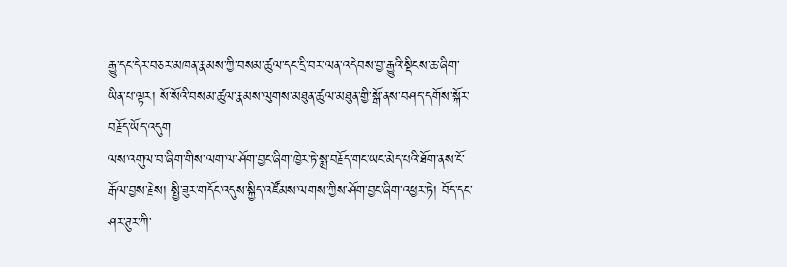རྒྱུ་དང་དེར་བཅར་མཁན་རྣམས་ཀྱི་བསམ་ཚུལ་དང་དྲི་བར་ལན་འདེབས་བྱ་རྒྱུའི་སྡིངས་ཆ་ཞིག་ཡིན་པ་ལྟར། སོ་སོའི་བསམ་ཚུལ་རྣམས་ལུགས་མཐུན་ཚུལ་མཐུན་གྱི་སྒོ་ནས་བཤད་དགོས་སྐོར་བརྗོད་ཡོད་འདུག
ལས་འགུལ་བ་ཞིག་གིས་ལག་ལ་ཤོག་བྱང་ཞིག་ཁྱེར་ཏེ་སྨྲ་བརྗོད་གང་ཡང་མེད་པའི་ཐོག་ནས་ངོ་རྒོལ་བྱས་རྗེས། སྤྱི་ཟུར་གདོང་འདུས་སྐྱིད་འཛོམས་ལགས་ཀྱིས་ཤོག་བྱང་ཞིག་འཕྱར་ཏེ། བོད་དང་ཤར་ཊུར་ཀི་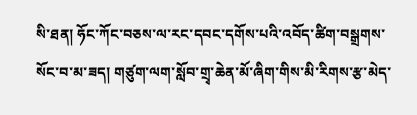སི་ཐན། ཧོང་ཀོང་བཅས་ལ་རང་དབང་དགོས་པའི་འབོད་ཚིག་བསྒྲགས་སོང་བ་མ་ཟད། གཙུག་ལག་སློབ་གྲྭ་ཆེན་མོ་ཞིག་གིས་མི་རིགས་རྩ་མེད་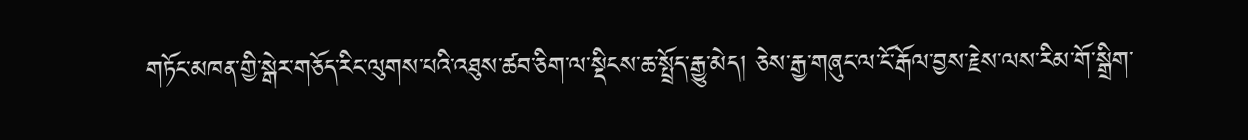གཏོང་མཁན་གྱི་སྒེར་གཅོད་རིང་ལུགས་པའི་འཐུས་ཚབ་ཅིག་ལ་སྡིངས་ཆ་སྤྲོད་རྒྱུ་མེད། ཅེས་རྒྱ་གཞུང་ལ་ངོ་རྒོལ་བྱས་རྗེས་ལས་རིམ་གོ་སྒྲིག་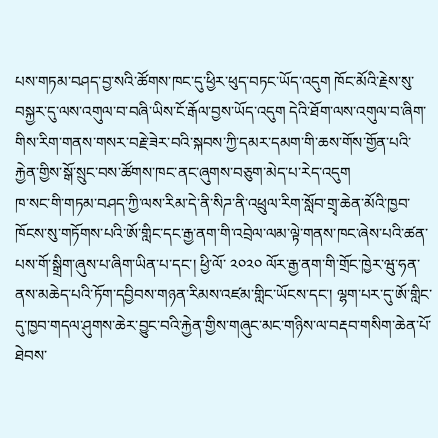པས་གཏམ་བཤད་བྱ་སའི་ཚོགས་ཁང་དུ་ཕྱིར་ཕུད་བཏང་ཡོད་འདུག ཁོང་མོའི་རྗེས་སུ་བསྐྱར་དུ་ལས་འགུལ་བ་བཞི་ཡིས་ངོ་རྒོལ་བྱས་ཡོད་འདུག དེའི་ཐོག་ལས་འགུལ་བ་ཞིག་གིས་རིག་གནས་གསར་བརྗེ་ཟེར་བའི་སྐབས་ཀྱི་དམར་དམག་གི་ཆས་གོས་གྱོན་པའི་རྐྱེན་གྱིས་སྒོ་སྲུང་བས་ཚོགས་ཁང་ནང་ཞུགས་བཅུག་མེད་པ་རེད་འདུག
ཁ་སང་གི་གཏམ་བཤད་ཀྱི་ལས་རིམ་དེ་ནི་སིཌ་ནི་འཕྲུལ་རིག་སློབ་གྲྭ་ཆེན་མོའི་ཁྱབ་ཁོངས་སུ་གཏོགས་པའི་ཨོ་གླིང་དང་རྒྱ་ནག་གི་འབྲེལ་ལམ་ལྟེ་གནས་ཁང་ཞེས་པའི་ཚན་པས་གོ་སྒྲིག་ཞུས་པ་ཞིག་ཡིན་པ་དང་། ཕྱི་ལོ་ ༢༠༢༠ ལོར་རྒྱ་ནག་གི་གྲོང་ཁྱེར་ཝུ་ཧན་ནས་མཆེད་པའི་ཏོག་དབྱིབས་གཉན་རིམས་འཛམ་གླིང་ཡོངས་དང་། ལྷག་པར་དུ་ཨོ་གླིང་དུ་ཁྱབ་གདལ་ཤུགས་ཆེར་བྱུང་བའི་རྐྱེན་གྱིས་གཞུང་མང་གཉིས་ལ་བརྡབ་གསིག་ཆེན་པོ་ཐེབས་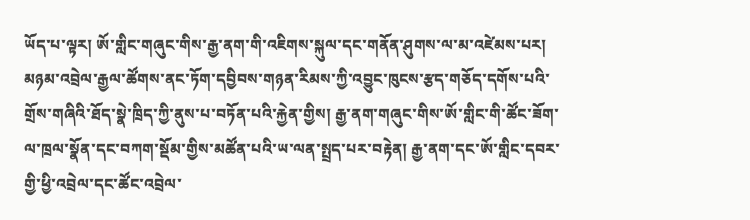ཡོད་པ་ལྟར། ཨོ་གླིང་གཞུང་གིས་རྒྱ་ནག་གི་འཇིགས་སྐུལ་དང་གནོན་ཤུགས་ལ་མ་འཛེམས་པར། མཉམ་འབྲེལ་རྒྱལ་ཚོགས་ནང་ཏོག་དབྱིབས་གཉན་རིམས་ཀྱི་འབྱུང་ཁུངས་རྩད་གཅོད་དགོས་པའི་གྲོས་གཞིའི་ཐོད་སྣེ་ཁྲིད་ཀྱི་ནུས་པ་བཏོན་པའི་རྐྱེན་གྱིས། རྒྱ་ནག་གཞུང་གིས་ཨོ་གླིང་གི་ཚོང་ཟོག་ལ་ཁྲལ་སྣོན་དང་བཀག་སྡོམ་གྱིས་མཚོན་པའི་ཡ་ལན་སྤྲད་པར་བརྟེན། རྒྱ་ནག་དང་ཨོ་གླིང་དབར་གྱི་ཕྱི་འབྲེལ་དང་ཚོང་འབྲེལ་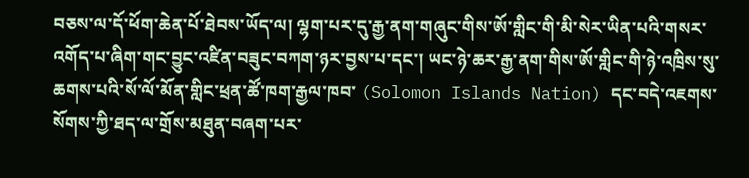བཅས་ལ་དོ་ཕོག་ཆེན་པོ་ཐེབས་ཡོད་ལ། ལྷག་པར་དུ་རྒྱ་ནག་གཞུང་གིས་ཨོ་གླིང་གི་མི་སེར་ཡིན་པའི་གསར་འགོད་པ་ཞིག་གང་བྱུང་འཛིན་བཟུང་བཀག་ཉར་བྱས་པ་དང་། ཡང་ཉེ་ཆར་རྒྱ་ནག་གིས་ཨོ་གླིང་གི་ཉེ་འཁྲིས་སུ་ཆགས་པའི་སོ་ལོ་མོན་གླིང་ཕྲན་ཚོ་ཁག་རྒྱལ་ཁབ་ (Solomon Islands Nation) དང་བདེ་འཇགས་སོགས་ཀྱི་ཐད་ལ་གྲོས་མཐུན་བཞག་པར་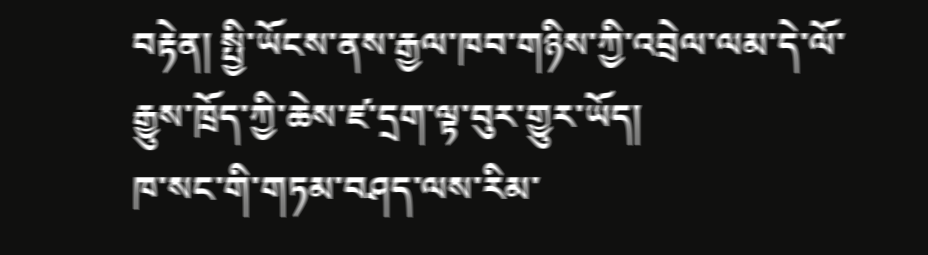བརྟེན། སྤྱི་ཡོངས་ནས་རྒྱལ་ཁབ་གཉིས་ཀྱི་འབྲེལ་ལམ་དེ་ལོ་རྒྱུས་ཁྲོད་ཀྱི་ཆེས་ཛ་དྲག་ལྟ་བུར་གྱུར་ཡོད།
ཁ་སང་གི་གཏམ་བཤད་ལས་རིམ་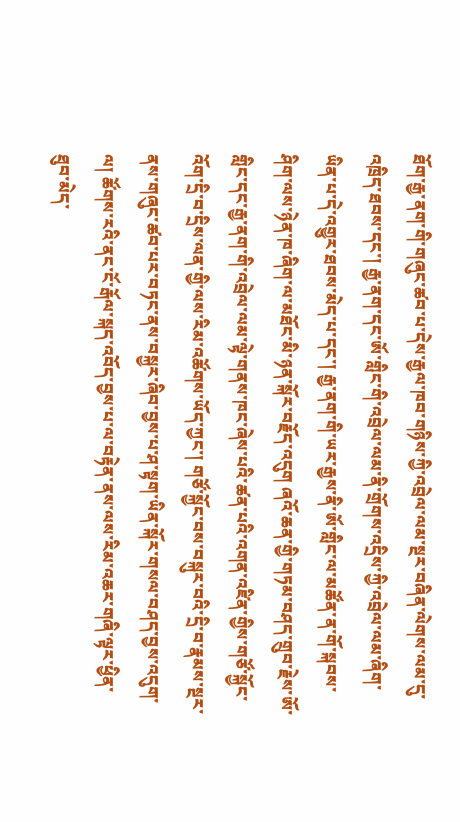ཐོག་རྒྱ་ནག་གི་གཞུང་ཚབ་པ་དེས་རྒྱལ་ཁབ་གཉིས་ཀྱི་འབྲེལ་ལམ་སྔར་བཞིན་ལེགས་ལམ་དུ་འཁྲིད་ཐབས་དང་། རྒྱ་ནག་དང་ཨོ་གླིང་གི་འབྲེལ་ལམ་ནི་གྲོགས་འདྲིས་ཀྱི་འབྲེལ་ལམ་ཞིག་ཡིན་པ་དེ་འགྱུར་ཐབས་མེད་པ་དང་། རྒྱ་ནག་གི་ཡར་རྒྱས་ནི་ཨོ་གླིང་ལ་མཚོན་ན་གོ་སྐབས་ཤིག་ལས་ཉེན་ཁ་ཞིག་ལ་མཐོང་མི་ཉན་སྐོར་བརྗོད་འདུག ཞའོ་ཆན་གྱི་གཏམ་བཤད་གྲུབ་རྗེས་ཨོ་གླིང་དང་རྒྱ་ནག་གི་འབྲེལ་ལམ་ལྟེ་གནས་ཁང་ཞེས་པའི་ཚན་པའི་འགན་འཛིན་གྱིས་གཙོ་སྐྱོང་འོག་དྲི་བ་དྲིས་ལན་གྱི་ལས་རིམ་འཚོགས་ཡོད་ཀྱང་། གཙོ་སྐྱོང་བས་བསྐུར་བའི་དྲི་བ་རྣམས་སྔར་ནས་གཞུང་ཚབ་པར་བཏང་ནས་བསྐྱར་ཞིབ་བྱས་པ་ཤ་སྟག་ཡིན་སྐོར་གསལ་བཤད་བྱས་འདུག་ལ། ཚོགས་རའི་ནང་ངོ་རྒོལ་སྐད་འབོད་བྱས་པ་ལ་བརྟེན་ནས་ལས་རིམ་འཆར་གཞི་ལྟར་ཕྱིན་ཐུབ་མེད་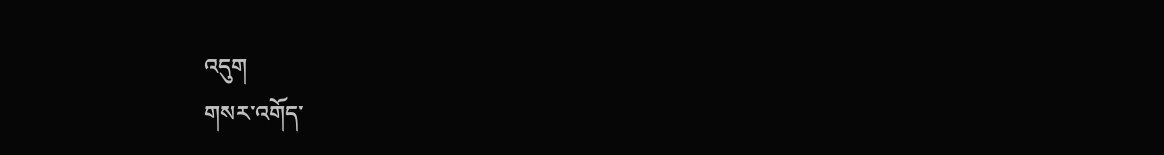འདུག
གསར་འགོད་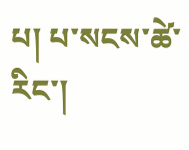པ། པ་སངས་ཚེ་རིང་།